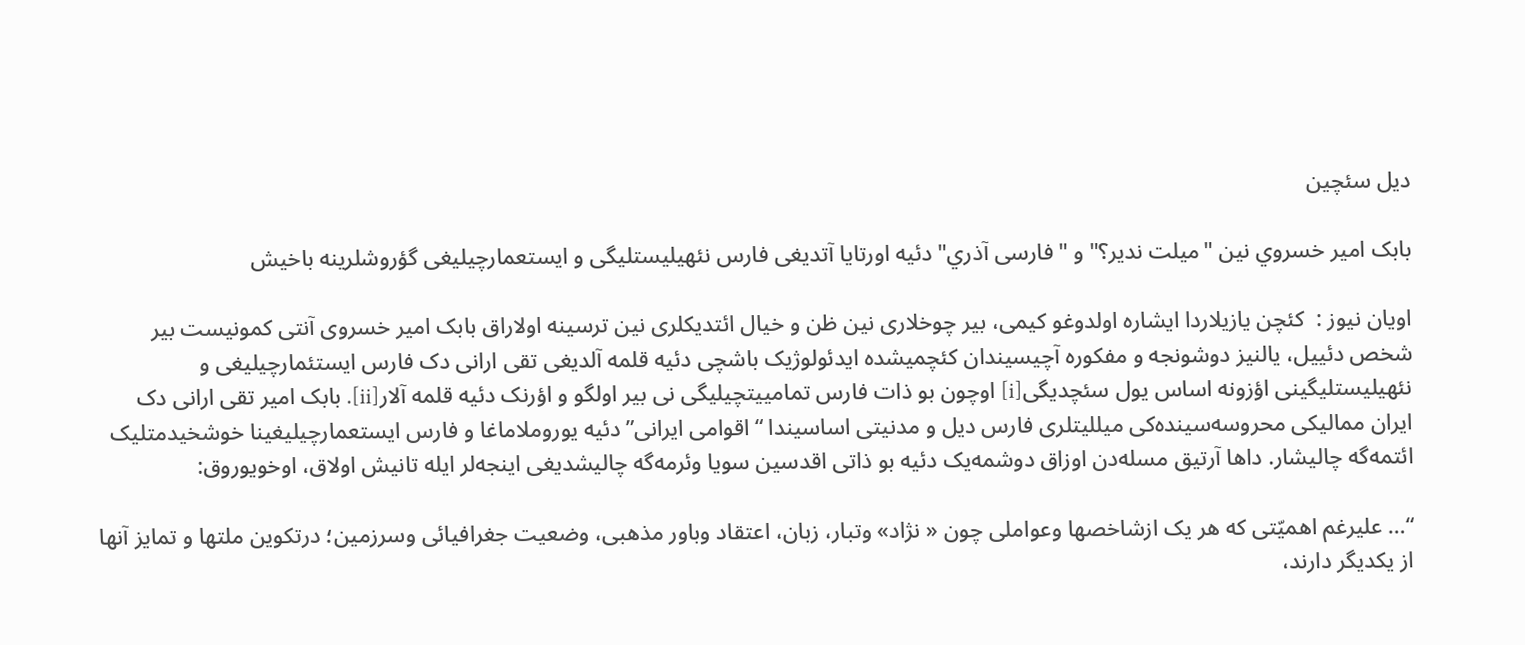دیل سئچین

بابک امير خسروي نين "ميلت ندير؟" و "فارسی آذري" دئيه اورتایا آتدیغی فارس نئهيليستلیگی و ایستعمارچیلیغی گؤروشلرینه باخيش

اویان نیوز :  کئچن یازیلاردا ایشاره اولدوغو کیمی، بیر چوخلاری نین ظن و خیال ائتدیکلری نین ترسینه اولاراق بابک امیر خسروی آنتی کمونیست بیر شخص دئییل، یالنیز دوشونجه و مفکوره آچیسیندان کئچمیشده ایدئولوژیک باشچی دئیه قلمه آلدیغی تقی ارانی دک فارس ایستئمارچیلیغی و نئهیلیستلیگینی اؤزونه اساس یول سئچدیگی[i] اوچون بو ذات فارس تمامییتچیلیگی نی بیر اولگو و اؤرنک دئیه قلمه آلار[ii]. بابک امیر تقی ارانی دک ایران ممالیکی محروسه‌سینده‌کی میللیتلری فارس دیل و مدنیتی اساسیندا “اقوامی ایرانی” دئیه یوروملاماغا و فارس ایستعمارچیلیغینا خوشخیدمتلیک ائتمه‌گه چالیشار. داها آرتیق مسله‌دن اوزاق دوشمه‌یک دئیه بو ذاتی اقد‌سین سویا وئرمه‌گه چالیشدیغی اینجه‌لر ایله تانیش اولاق، اوخویوروق:

“… علیرغم اهمیّتی که هر یک ازشاخصها وعواملی چون « نژاد» وتبار، زبان، اعتقاد وباور مذهبی، وضعیت جغرافیائی وسرزمین؛ درتکوین ملتها و تمایز آنها از یکدیگر دارند،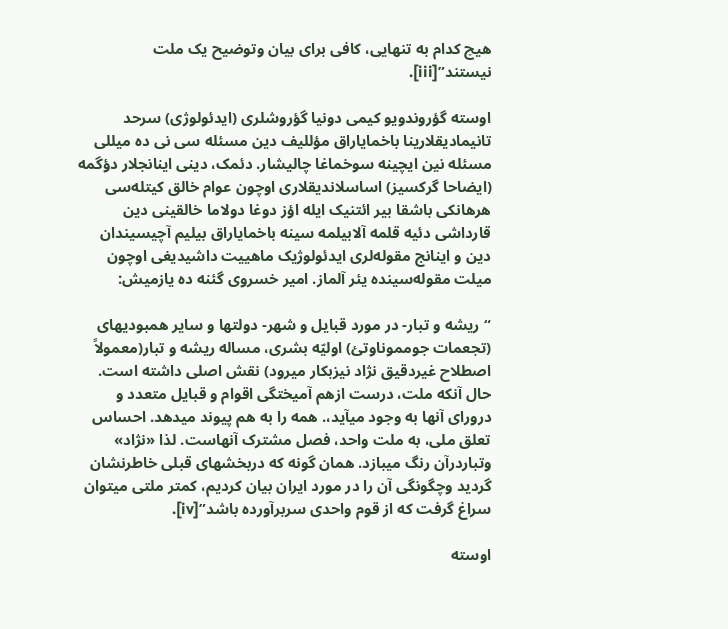هیچ کدام به تنهایی، کافی برای بیان وتوضیح یک ملت نیستند”[iii].

اوسته گؤروندویو کیمی دونیا گؤروشلری (ایدئولوژی) سرحد تانیمادیقلارینا باخمایاراق مؤللیف دین مسئله سی نی ده میللی مسئله نین ایچینه سوخماغا چالیشار. دئمک، دینی اینانجلار دؤگمه (ایضاحا گرکسیز) اساسلاندیقلاری اوچون عوام خالق کیتله‌سی هرهانکی باشقا بیر ائتنیک ایله اؤز دوغا دولاما خالقینی دین قارداشی دئیه قلمه آلابیلمه سینه باخمایاراق بیلیم آچیسیندان دین و اینانج مقوله‌لری ایدئولوژیک ماهییت داشیدیغی اوچون میلت مقوله‌سینده یئر آلماز. امیر خسروی گئنه ده یازمیش:

“ریشه و تبار- در مورد قبایل و شهر- دولتها و سایر همبودیهای (تجعمات جومموناوتئ) اولیّه بشری، مساله ریشه و تبار(معمولاً اصطلاح غیردقیق نژاد نیزبکار میرود) نقش اصلی داشته است. حال آنکه ملت، درست ازهم آمیختگی اقوام و قبایل متعدد و درورای آنها به وجود میآید،. همه را به هم پیوند میدهد. احساس تعلق ملی، به ملت واحد، فصل مشترک آنهاست. لذا «نژاد» وتباردرآن رنگ میبازد. همان گونه که دربخشهای قبلی خاطرنشان گردید وچگونگی آن را در مورد ایران بیان کردیم، کمتر ملتی میتوان سراغ گرفت که از قوم واحدی سربرآورده باشد”[iv].

اوسته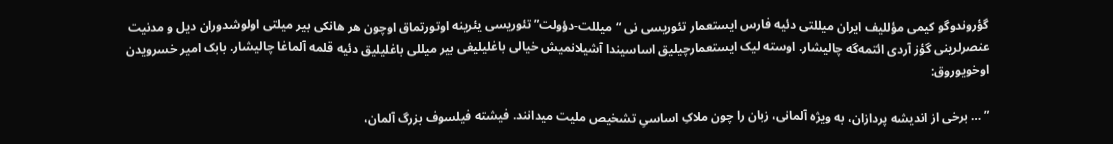گؤروندوگو کیمی مؤللیف ایران میللتی دئیه فارس ایستعمار تئوریسی نی “میللت-دؤولت” تئوریسی یئرینه اوتورتماق اوچون هر هانکی بیر میلتی اولوشدوران دیل و مدنیت عنصرلرینی گؤز آردی ائتمه‌گه چالیشار. اوسته لیک ایستعمارچیلیق اساسیندا آشیلانمیش خیالی باغلیلیغی بیر میللی باغلیلیق دئیه قلمه آلماغا چالیشار. بابک امیر خسرویدن اوخویوروق:

” … برخی از اندیشه پردازان، به ویژه آلمانی، زبان را چون ملاکِ اساسیِ تشخیص ملیت میدانند. فیشته فیلسوف بزرگ آلمان،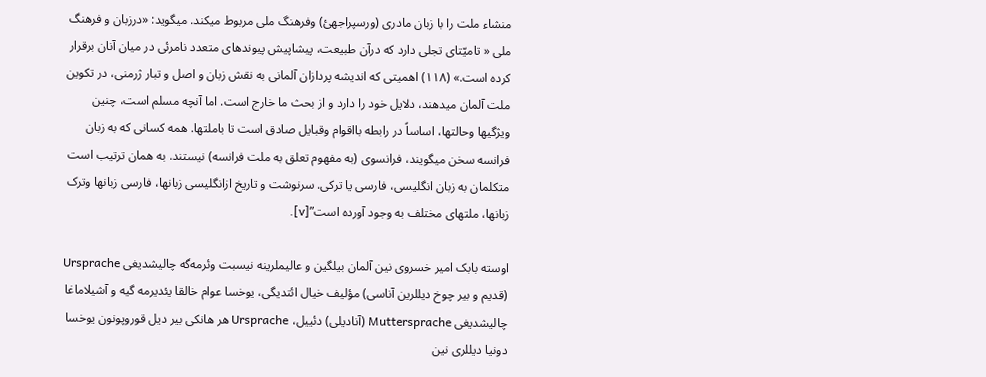منشاء ملت را با زبان مادری (ورسپراجهئ) وفرهنگ ملی مربوط میکند. میگوید: «درزبان و فرهنگ ملی « تامیّتای تجلی دارد که درآن طبیعت، پیشاپیش پیوندهای متعدد نامرئی در میان آنان برقرار کرده است.» (۱۱۸) اهمیتی که اندیشه پردازان آلمانی به نقش زبان و اصل و تبار ژرمنی، در تکوین ملت آلمان میدهند، دلایل خود را دارد و از بحث ما خارج است. اما آنچه مسلم است، چنین ویژگیها وحالتها، اساساً در رابطه بااقوام وقبایل صادق است تا باملتها. همه کسانی که به زبان فرانسه سخن میگویند، فرانسوی (به مفهوم تعلق به ملت فرانسه) نیستند. به همان ترتیب است متکلمان به زبان انگلیسی، فارسی یا ترکی. سرنوشت و تاریخ ازانگلیسی زبانها، فارسی زبانها وترک زبانها، ملتهای مختلف به وجود آورده است”[v].

اوسته بابک امیر خسروی نین آلمان بیلگین و عالیملرینه نیسبت وئرمه‌گه چالیشدیغی Ursprache (قدیم و بیر چوخ دیللرین آناسی) مؤلیف خیال ائتدیگی، یوخسا عوام خالقا یئدیرمه گیه و آشیلاماغا چالیشدیغی Muttersprache (آنادیلی) دئییل، Ursprache هر هانکی بیر دیل قوروپونون یوخسا دونیا دیللری نین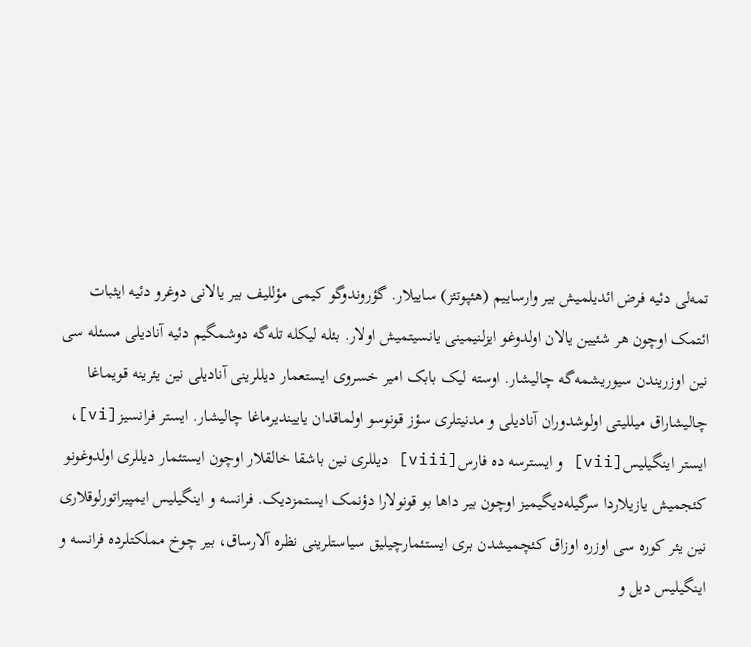تمه‌لی دئیه فرض ائدیلمیش بیر وارساییم (هئپوتئز) ساییلار. گؤروندوگو کیمی مؤللیف بیر یالانی دوغرو دئیه ایثبات ائتمک اوچون هر شئیین یالان اولدوغو ایزلنیمینی یانسیتمیش اولار. بئله لیکله تله‌گه دوشمگیم دئیه آنادیلی مسئله سی نین اوزریندن سیوریشمه‌گه چالیشار. اوسته لیک بابک امیر خسروی ایستعمار دیللرینی آنادیلی نین یئرینه قویماغا چالیشاراق میللیتی اولوشدوران آنادیلی و مدنیتلری سؤز قونوسو اولماقدان یاییندیرماغا چالیشار. ایستر فرانسیز[vi]، ایستر اینگیلیس[vii] و ایسترسه ده فارس[viii] دیللری نین باشقا خالقلار اوچون ایستئمار دیللری اولدوغونو کئجمیش یازیلاردا سرگیله‌دیگیمیز اوچون بیر داها بو قونولارا دؤنمک ایستمزدیک. فرانسه و اینگیلیس ایمپیراتورلوقلاری نین یئر کوره سی اوزره اوزاق کئچمیشدن بری ایستئمارچیلیق سیاستلرینی نظره آلارساق، بیر چوخ مملکتلرده فرانسه و اینگیلیس دیل و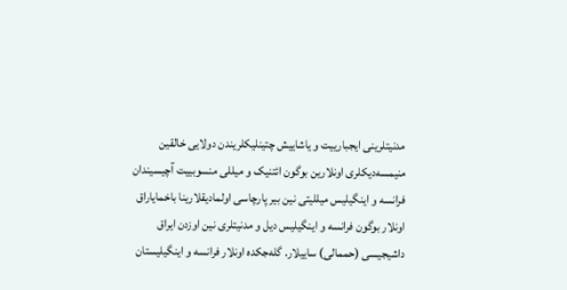مدنیتلرینی ایجبارییت و یاشاییش چتینلیکلریندن دولایی خالقین منیمسه‌دیکلری اونلارین بوگون ائتنیک و میللی منسوبییت آچیسیندان فرانسه و اینگیلیس میللیتی نین بیر پارچاسی اولمادیقلارینا باخمایاراق اونلار بوگون فرانسه و اینگیلیس دیل و مدنیتلری نین اوزدن ایراق داشیجیسی (حممالی) ساییلار. گله‌جکده اونلار فرانسه و اینگیلیستان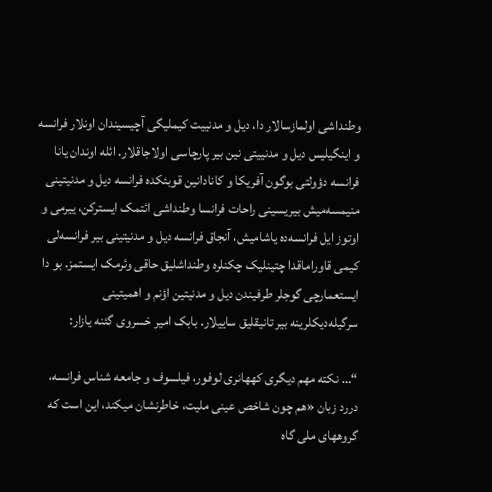وطنداشی اولمازسالار دا، دیل و مدنییت کیملیگی آچیسیندان اونلار فرانسه و اینگیلیس دیل و مدنییتی نین بیر پارچاسی اولاجاقلار. ائله اوندان یانا فرانسه دؤولتی بوگون آفریکا و کانادانین قوبئکده فرانسه دیل و مدنیتینی منیمسه‌میش بیریسینی راحات فرانسا وطنداشی ائتمک ایسترکن، ییرمی و اوتوز ایل فرانسه‌ده یاشامیش، آنجاق فرانسه دیل و مدنیتینی بیر فرانسه‌لی کیمی قاوراماقدا چتینلیک چکنلره وطنداشلیق حاقی وئرمک ایستمز. بو دا ایستعمارچی گوجلر طرفیندن دیل و مدنیتین اؤنم و اهمیتینی سرگیله‌دیکلرینه بیر تانیقلیق ساییلار. بابک امیر خسروی گئنه یازار:

“… نکته مهم دیگری کههانری لوفور، فیلسوف و جامعه شناس فرانسه، دررد زبان «هم چون شاخص عینی ملیت، خاطرنشان میکند، این است که گروههای ملی گاه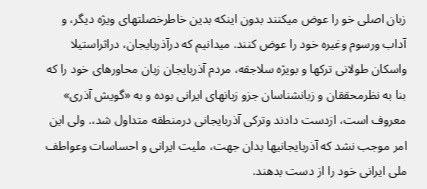زبان اصلی خو را عوض میکنند بدون اینکه بدین خاطرخصلتهای ویژه دیگر، و آداب ورسوم وغیره خود را عوض کنند. میدانیم که درآذربایجان، دراثراستیلا واسکان طولانی ترکها و بویژه سلاجقه، مردم آذربایجان زبان محاورهای خود را که بنا به نظرمحققان و زبانشناسان جزو زبانهای ایرانی بوده و به «گویش آذری» معروف است، ازدست دادند وترکی آذربایجانی درمنطقه متداول شد،. ولی این امر موجب نشد که آذربایجانیها بدان جهت، ملیت ایرانی و احساسات وعواطف ملی ایرانی خود را از دست بدهند.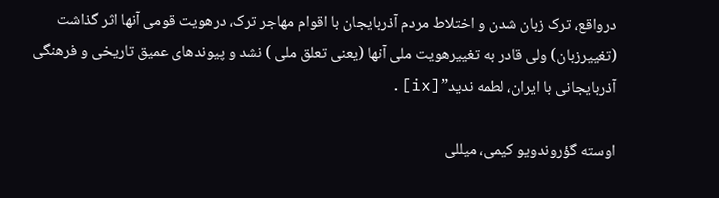درواقع، ترک زبان شدن و اختلاط مردم آذربایجان با اقوام مهاجر ترک، درهویت قومی آنها اثر گذاشت (تغییرزبان) ولی قادر به تغییرهویت ملی آنها (یعنی تعلق ملی ) نشد و پیوندهای عمیق تاریخی و فرهنگی آذربایجانی با ایران، لطمه ندید”[ix].

اوسته گؤروندویو کیمی، میللی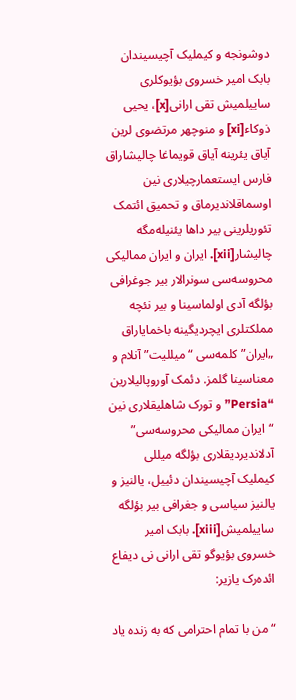دوشونجه و کیملیک آچیسیندان بابک امیر خسروی بؤیوکلری ساییلمیش تقی ارانی[x]، یحیی ذوکاء[xi] و منوچهر مرتضوی لرین آیاق یئرینه آیاق قویماغا چالیشاراق فارس ایستعمارچیلاری نین اوسماقلاندیرماق و تحمیق ائتمک تئوریلرینی بیر داها یئنیله‌مگه چالیشار[xii]. ایران و ایران ممالیکی محروسه‌سی سونرالار بیر جوغرافی بؤلگه آدی اولماسینا و بیر نئچه مملکتلری ایچردیگینه باخمایاراق „ایران” کلمه‌سی “میللیت” آنلام و معناسینا گلمز. دئمک آوروپالیلارین “Persia” و تورک شاهلیقلاری نین “ایران ممالیکی محروسه‌سی” آدلاندیردیقلاری بؤلگه میللی کیملیک آچیسیندان دئییل، یالنیز و یالنیز سیاسی و جغرافی بیر بؤلگه ساییلمیش[xiii]. بابک امیر خسروی بؤیوگو تقی ارانی نی دیفاع ائده‌رک یازیر:

“من با تمام احترامی که به زنده یاد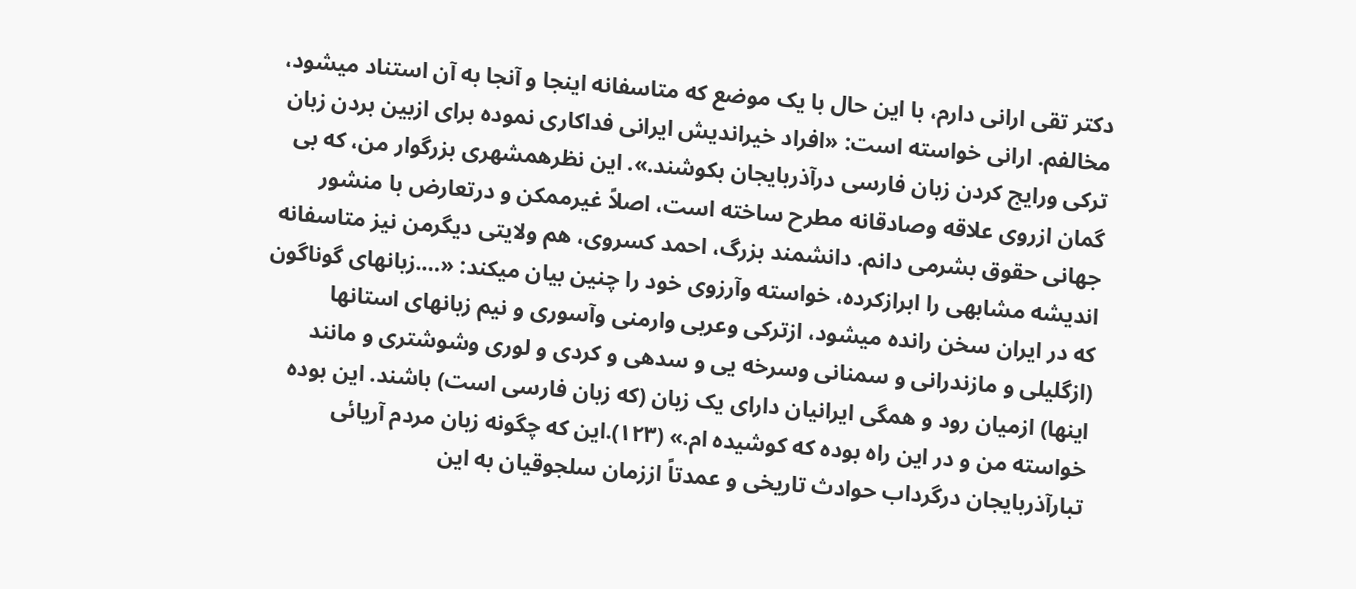دکتر تقی ارانی دارم، با این حال با یک موضع که متاسفانه اینجا و آنجا به آن استناد میشود، مخالفم. ارانی خواسته است: «افراد خیراندیش ایرانی فداکاری نموده برای ازبین بردن زبان ترکی ورایج کردن زبان فارسی درآذربایجان بکوشند.». این نظرهمشهری بزرگوار من، که بی گمان ازروی علاقه وصادقانه مطرح ساخته است، اصلاً غیرممکن و درتعارض با منشور جهانی حقوق بشرمی دانم. دانشمند بزرگ، احمد کسروی، هم ولایتی دیگرمن نیز متاسفانه اندیشه مشابهی را ابرازکرده، خواسته وآرزوی خود را چنین بیان میکند: «….زبانهای گوناگون که در ایران سخن رانده میشود، ازترکی وعربی وارمنی وآسوری و نیم زبانهای استانها (ازگلیلی و مازندرانی و سمنانی وسرخه یی و سدهی و کردی و لوری وشوشتری و مانند اینها) ازمیان رود و همگی ایرانیان دارای یک زبان (که زبان فارسی است) باشند. این بوده خواسته من و در این راه بوده که کوشیده ام.» (۱۲۳).این که چگونه زبان مردم آریائی تبارآذربایجان درگرداب حوادث تاریخی و عمدتاً اززمان سلجوقیان به این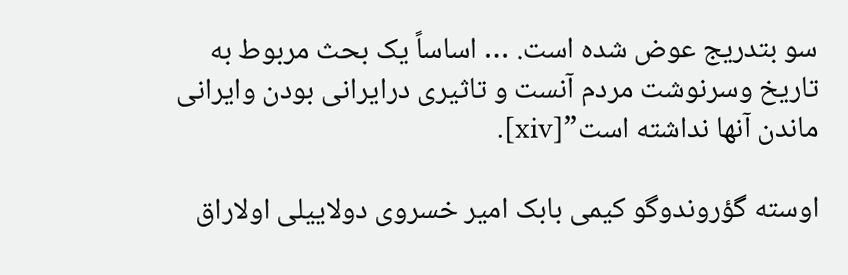سو بتدریج عوض شده است. … اساساً یک بحث مربوط به تاریخ وسرنوشت مردم آنست و تاثیری درایرانی بودن وایرانی ماندن آنها نداشته است”[xiv].

اوسته گؤروندوگو کیمی بابک امیر خسروی دولاییلی اولاراق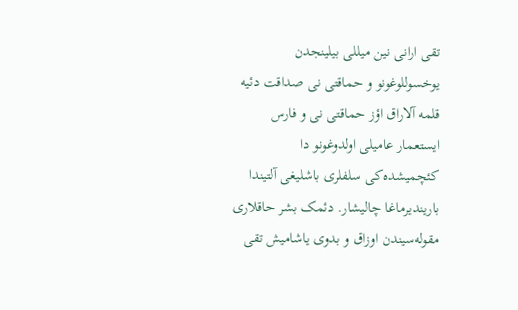تقی ارانی نین میللی بیلینجدن یوخسوللوغونو و حماقتی نی صداقت دئیه قلمه آلاراق اؤز حماقتی نی و فارس ایستعمار عامیلی اولدوغونو دا کئچمیشده‌کی سلفلری باشلیغی آلتیندا باریندیرماغا چالیشار. دئمک بشر حاقلاری مقوله‌سیندن اوزاق و بدوی یاشامیش تقی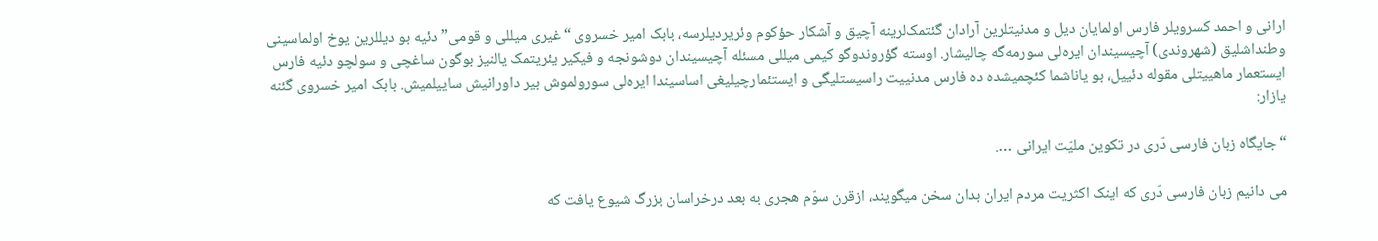ارانی و احمد کسرویلر فارس اولمایان دیل و مدنیتلرین آرادان گئتمک‌لرینه آچیق و آشکار حؤکوم وئریردیلرسه، بابک امیر خسروی “غیری میللی و قومی” دئیه بو دیللرین یوخ اولماسینی وطنداشلیق (شهروندی) آچیسیندان ایره‌لی سورمه‌گه چالیشار. اوسته گؤروندوگو کیمی میللی مسئله آچیسیندان دوشونجه و فیکیر یئریتمک یالنیز بوگون ساغچی و سولچو دئیه فارس ایستعمار ماهییتلی مقوله دئییل، بو یاناشما کئچمیشده ده فارس مدنییت راسیستلیگی و ایستئمارچیلیغی اساسیندا ایره‌لی سورولموش بیر داورانیش ساییلمیش. بابک امیر خسروی گئنه یازار:

“جایگاه زبان فارسی دّری در تکوین ملیّت ایرانی ….

می دانیم زبان فارسی دّری که اینک اکثریت مردم ایران بدان سخن میگویند، ازقرن سوّم هجری به بعد درخراسان بزرگ شیوع یافت که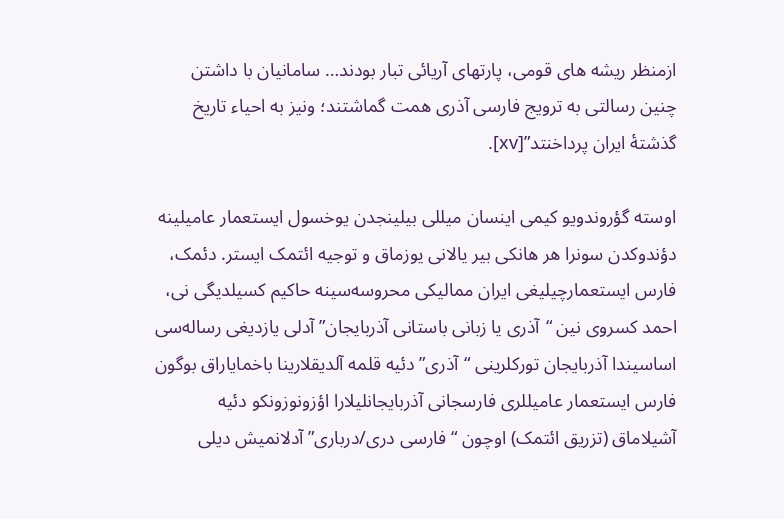ازمنظر ریشه های قومی، پارتهای آریائی تبار بودند… سامانیان با داشتن چنین رسالتی به ترویج فارسی آذری همت گماشتند؛ ونیز به احیاء تاریخ گذشتۀ ایران پرداخنتد”[xv].

اوسته گؤروندویو کیمی اینسان میللی بیلینجدن یوخسول ایستعمار عامیلینه دؤندوکدن سونرا هر هانکی بیر یالانی یوزماق و توجیه ائتمک ایستر. دئمک، فارس ایستعمارچیلیغی ایران ممالیکی محروسه‌سینه حاکیم کسیلدیگی نی، احمد کسروی نین “آذری یا زبانی باستانی آذربایجان” آدلی یازدیغی رساله‌سی اساسیندا آذربایجان تورکلرینی “آذری” دئیه قلمه آلدیقلارینا باخمایاراق بوگون فارس ایستعمار عامیللری فارسجانی آذربایجانلیلارا اؤزونوزونکو دئیه آشیلاماق (تزریق ائتمک) اوچون “فارسی دری/درباری” آدلانمیش دیلی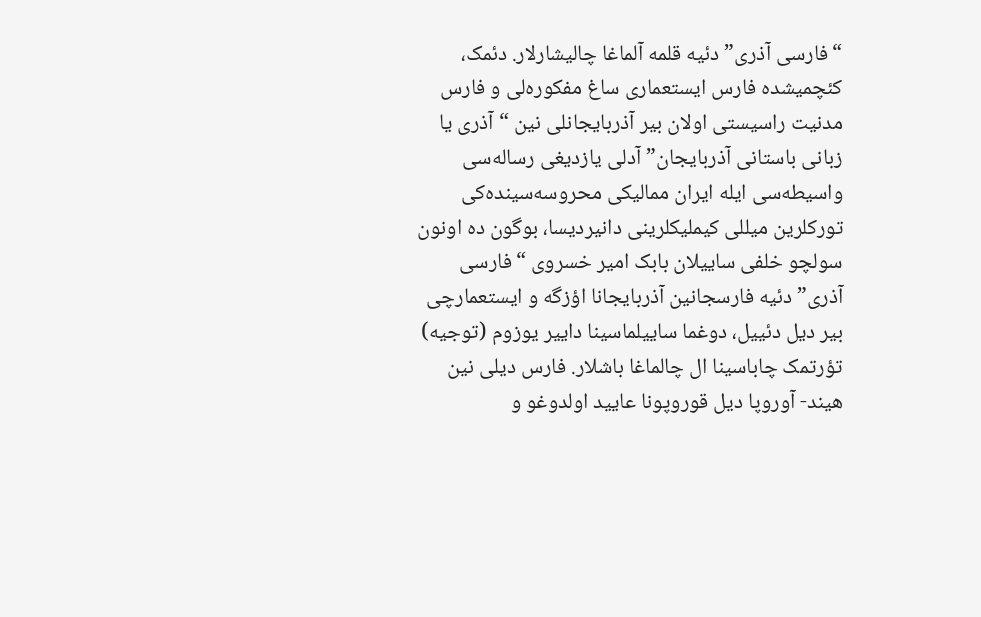“فارسی آذری” دئیه قلمه آلماغا چالیشارلار. دئمک، کئچمیشده فارس ایستعماری ساغ مفکوره‌لی و فارس مدنیت راسیستی اولان بیر آذربایجانلی نین “آذری یا زبانی باستانی آذربایجان” آدلی یازدیغی رساله‌سی واسیطه‌سی ایله ایران ممالیکی محروسه‌سینده‌کی تورکلرین میللی کیملیکلرینی دانیردیسا، بوگون ده اونون سولچو خلفی ساییلان بابک امیر خسروی “فارسی آذری” دئیه فارسجانین آذربایجانا اؤزگه و ایستعمارچی بیر دیل دئییل، دوغما ساییلماسینا داییر یوزوم (توجیه) تؤرتمک چاباسینا ال چالماغا باشلار. فارس دیلی نین هیند- آوروپا دیل قوروپونا عایید اولدوغو و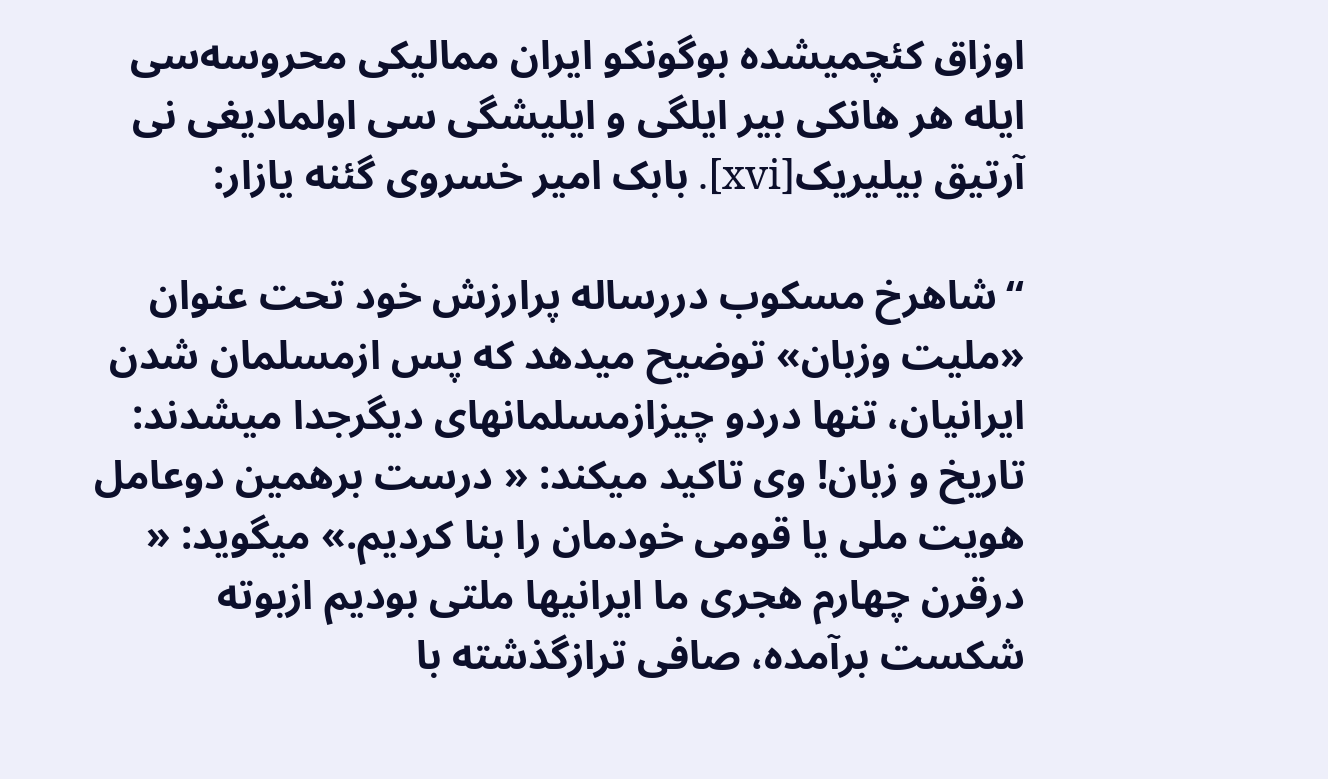اوزاق کئچمیشده بوگونکو ایران ممالیکی محروسه‌سی ایله هر هانکی بیر ایلگی و ایلیشگی سی اولمادیغی نی آرتیق بیلیریک[xvi]. بابک امیر خسروی گئنه یازار:

“شاهرخ مسکوب دررساله پرارزش خود تحت عنوان «ملیت وزبان» توضیح میدهد که پس ازمسلمان شدن ایرانیان، تنها دردو چیزازمسلمانهای دیگرجدا میشدند: تاریخ و زبان! وی تاکید میکند: « درست برهمین دوعامل هویت ملی یا قومی خودمان را بنا کردیم.» میگوید: « درقرن چهارم هجری ما ایرانیها ملتی بودیم ازبوته شکست برآمده، صافی ترازگذشته با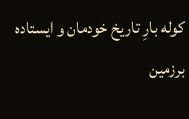کوله بارِ تاریخ خودمان و ایستاده برزمین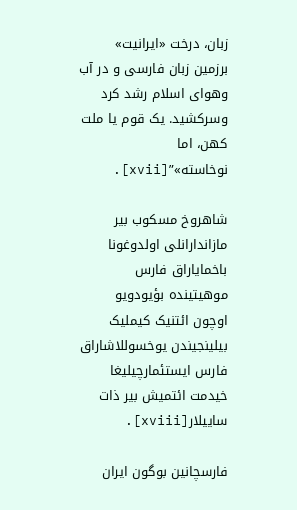زبان، درخت «ایرانیت» برزمین زبان فارسی و در آب وهوای اسلام رشد کرد وسرکشید. یک قوم یا ملت کهن، اما نوخاسته»”[xvii].

شاهروخ مسکوب بیر مازاندارانلی اولدوغونا باخمایاراق فارس موهیتینده بؤیودویو اوچون ائتنیک کیملیک بیلینجیندن یوخسوللاشاراق فارس ایستئمارچیلیغا خیدمت ائتمیش بیر ذات ساییلار[xviii].

فارسچانین بوگون ایران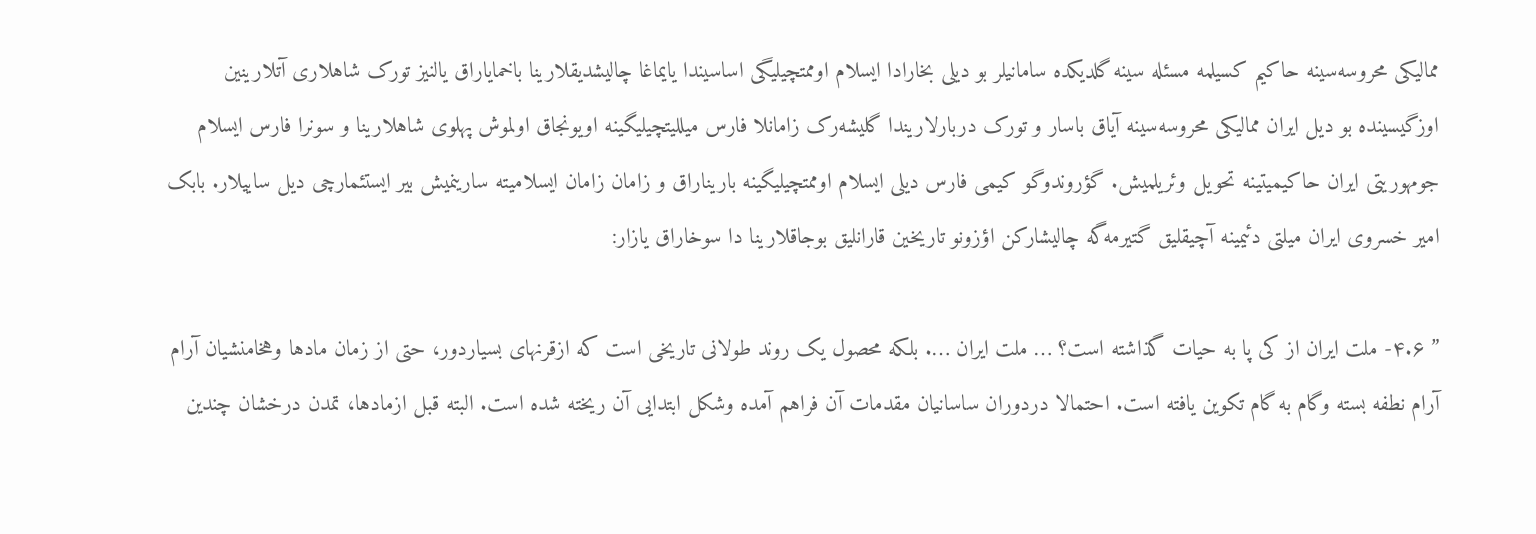ممالیکی محروسه‌سینه حاکیم کسیلمه مسئله سینه گلدیکده سامانیلر بو دیلی بخارادا ایسلام اوممتچیلیگی اساسیندا یایماغا چالیشدیقلارینا باخمایاراق یالنیز تورک شاهلاری آتلارینین اوزگیسینده بو دیل ایران ممالیکی محروسه‌سینه آیاق باسار و تورک دربارلاریندا گلیشه‌رک زامانلا فارس میللیتچیلیگینه اویونجاق اولموش پهلوی شاهلارینا و سونرا فارس ایسلام جومهوریتی ایران حاکیمیتینه تحویل وئریلمیش. گؤروندوگو کیمی فارس دیلی ایسلام اوممتچیلیگینه باریناراق و زامان زامان ایسلامیته سارینمیش بیر ایستئمارچی دیل ساییلار. بابک امیر خسروی ایران میلتی دئیمینه آچیقلیق گتیرمه‌گه چالیشارکن اؤزونو تاریخین قارانلیق بوجاقلارینا دا سوخاراق یازار:

” ۴.۶- ملت ایران از کی پا به حیات گذاشته است؟ … ملت ایران …. بلکه محصول یک روند طولانی تاریخی است که ازقرنهای بسیاردور، حتی از زمان مادها وهخامنشیان آرام آرام نطفه بسته وگام به گام تکوین یافته است. احتمالا دردوران ساسانیان مقدمات آن فراهم آمده وشکل ابتدایی آن ریخته شده است. البته قبل ازمادها، تمدن درخشان چندین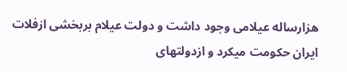هزارساله عیلامی وجود داشت و دولت عیلام بربخشی ازفلات ایران حکومت میکرد و ازدولتهای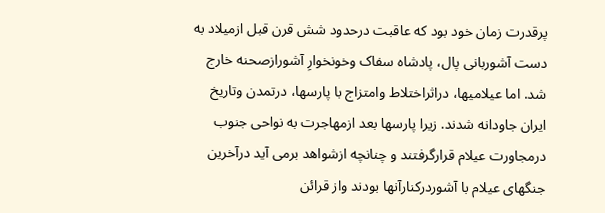پرقدرت زمان خود بود که عاقبت درحدود شش قرن قبل ازمیلاد به دست آشوربانی پال، پادشاه سفاک وخونخوارِ آشورازصحنه خارج شد. اما عیلامیها، دراثراختلاط وامتزاج با پارسها، درتمدن وتاریخ ایران جاودانه شدند. زیرا پارسها بعد ازمهاجرت به نواحی جنوب درمجاورت عیلام قرارگرفتند و چنانچه ازشواهد برمی آید درآخرین جنگهای عیلام با آشوردرکنارآنها بودند واز قرائن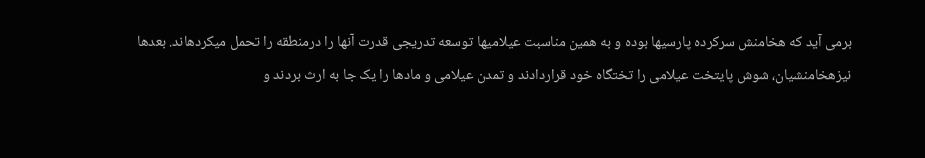برمی آید که هخامنش سرکرده پارسیها بوده و به همین مناسبت عیلامیها توسعه تدریجی قدرت آنها را درمنطقه را تحمل میکردهاند. بعدها نیزهخامنشیان، شوش پایتخت عیلامی را تختگاه خود قراردادند و تمدن عیلامی و مادها را یک جا به ارث بردند و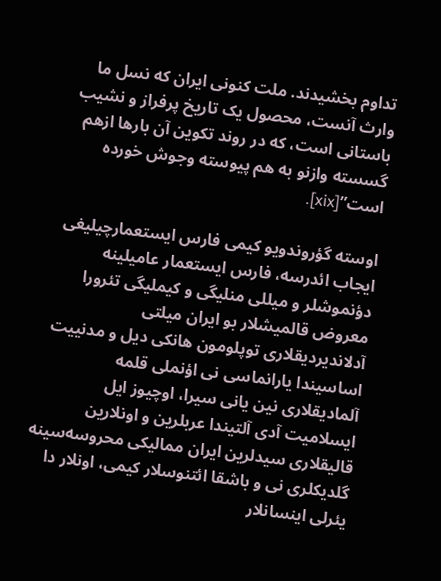تداوم بخشیدند. ملت کنونی ایران که نسل ما وارث آنست، محصول یک تاریخ پرفراز و نشیب باستانی است، که در روند تکوین آن بارها ازهم گسسته وازنو به هم پیوسته وجوش خورده است”[xix].

اوسته گؤروندویو کیمی فارس ایستعمارچیلیغی ایجاب ائدرسه، فارس ایستعمار عامیلینه دؤنموشلر و میللی منلیگی و کیملیگی تئرورا معروض قالمیشلار بو ایران میلتی آدلاندیردیقلاری توپلومون هانکی دیل و مدنییت اساسیندا یارانماسی نی اؤنملی قلمه آلمادیقلاری نین یانی سیرا، اوچیوز ایل ایسلامیت آدی آلتیندا عربلرین و اونلارین قالیقلاری سیدلرین ایران ممالیکی محروسه‌سینه گلدیکلری نی و باشقا ائتنوسلار کیمی، اونلار دا یئرلی اینسانلار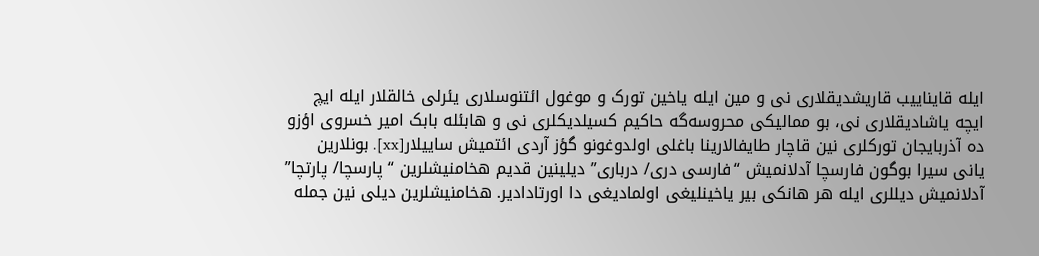ایله قایناییب قاریشدیقلاری نی و مین ایله یاخین تورک و موغول ائتنوسلاری یئرلی خالقلار ایله ایچ ایچه یاشادیقلاری نی، بو ممالیکی محروسه‌گه حاکیم کسیلدیکلری نی و هابئله بابک امیر خسروی اؤزو ده آذربایجان تورکلری نین قاچار طایفالارینا باغلی اولدوغونو گؤز آردی ائتمیش ساییلار[xx]. بونلارین یانی سیرا بوگون فارسچا آدلانمیش “فارسی دری/ درباری” دیلینین قدیم هخامنیشلرین “پارسچا/ پارتچا” آدلانمیش دیللری ایله هر هانکی بیر یاخینلیغی اولمادیغی دا اورتادادیر. هخامنیشلرین دیلی نین جمله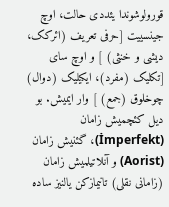قورولوشوندا یئددی حالت، اوچ جینسییت [حرفی تعریف (ائرکک، دیشی و خنثی) ] و اوچ سای [تکلیک (مفرد)، ایکیلیک (دوال) چوخلوق (جمع) ] وار ایمیش. بو دیل کئچمیش زامان (İmperfekt)، گئنیش زامان (Aorist) و آنلاتیلمیش زامان (زامانی نقلی) تانیمازکن یالنیز ساده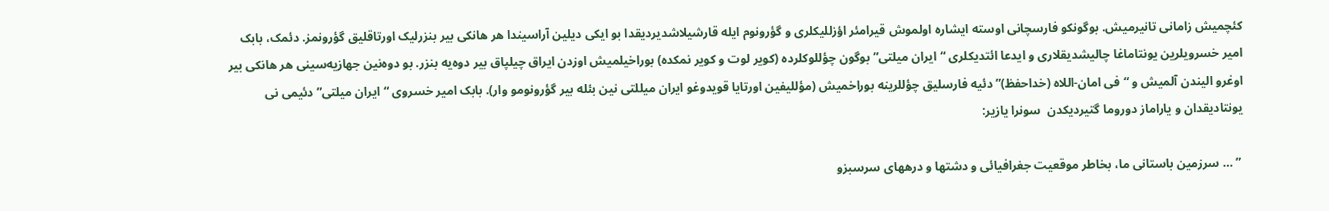کئچمیش زامانی تانیرمیش. بوگونکو فارسچانی اوسته ایشاره اولموش قیرامئر اؤزللیکلری و گؤرونوم ایله قارشیلاشدیردیقدا بو ایکی دیلین آراسیندا هر هانکی بیر بنزرلیک اورتاقلیق گؤرونمز. دئمک، بابک امیر خسرویلرین یونتاماغا چالیشدیقلاری و ایدعا ائتدیکلری “ایران میلتی” بوگون چؤللوکلرده (کویر لوت و کویر نمکده) بوراخیلمیش اوزدن ایراق چیلپاق بیر دوه‌یه بنزر. بو دوه‌نین جهازیه‌سینی هر هانکی بیر اوغرو الیندن آلمیش و “فی امان-اللاه (خداحفظ)”دئیه فارسلیق چؤللرینه بوراخمیش (مؤللیفین اورتایا قویدوغو ایران میللتی نین بئله بیر گؤرونومو وار). بابک امیر خسروی “ایران میلتی” دئیمی نی یونتادیقدان و یاراماز دوروما گتیردیکدن  سونرا یازیر:

 ” … سرزمین باستانی ما، بخاطر موقعیت جغرافیائی و دشتها و درههای سرسبزو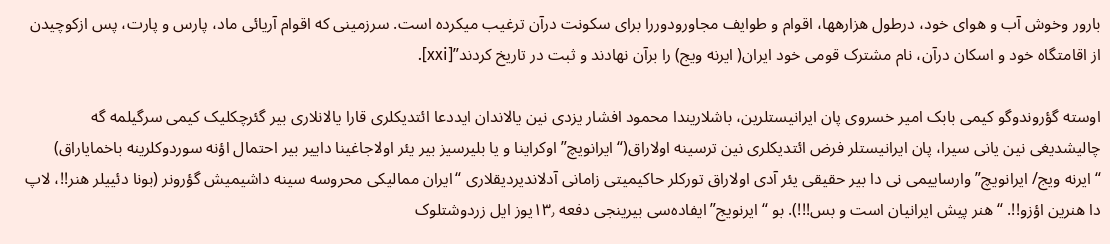بارور وخوش آب و هوای خود، درطول هزارهها، اقوام و طوایف مجاورودوررا برای سکونت درآن ترغیب میکرده است. سرزمینی که اقوام آریائی ماد، پارس و پارت، پس ازکوچیدن از اقامتگاه خود و اسکان درآن، نام مشترک قومی خود ایران( ایرنه ویج) را برآن نهادند و ثبت در تاریخ کردند”[xxi].

اوسته گؤروندوگو کیمی بابک امیر خسروی پان ایرانیستلرین، باشلاریندا محمود افشار یزدی نین یالاندان ایددعا ائتدیکلری قارا یالانلاری بیر گئرچکلیک کیمی سرگیلمه‌ گه چالیشدیغی نین یانی سیرا، پان ایرانیستلر فرض ائتدیکلری نین ترسینه اولاراق(“ایرانویچ” اوکراینا و یا بلیرسیز بیر یئر اولاجاغینا داییر بیر احتمال اؤنه سوردوکلرینه باخمایاراق) “ایرنه ویج/ ایرانویچ” وارساییمی نی دا بیر حقیقی یئر آدی اولاراق تورکلر حاکیمیتی زامانی آدلاندیردیقلاری “ایران ممالیکی محروسه سینه داشیمیش گؤرونر (بونا دئییلر هنر!!، لاپ دا هنرین اؤزو!!. “هنر پیش ایرانیان است و بس!!!). بو “ایرنویج” ایفاده‌سی بیرینجی دفعه ۱۳٫یوز ایل زردوشتلوک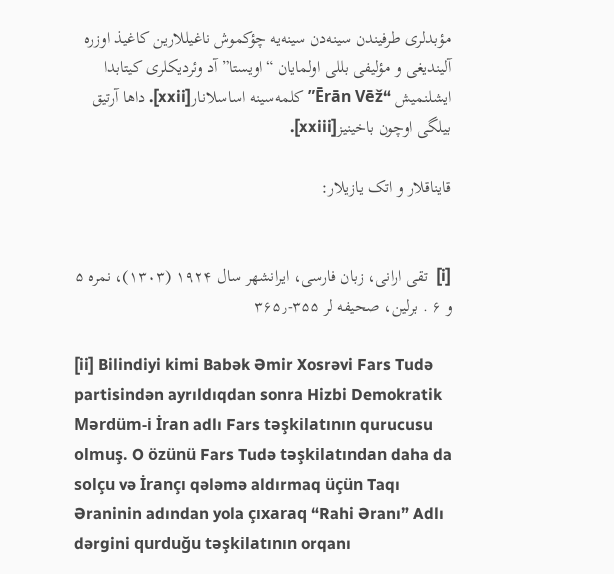مؤبدلری طرفیندن سینه‌دن سینه‌یه چؤکموش ناغیللارین کاغیذ اوزره آلیندیغی و مؤلیفی بللی اولمایان “اویستا” آد وئردیکلری کیتابدا ایشلنمیش “Ērān Vēž” کلمه‌سینه اساسلانار[xxii]. داها آرتیق بیلگی اوچون باخینیز[xxiii].

قایناقلار و اتک یازیلار:


[i]  تقی ارانی، زبان فارسی، ایرانشهر سال ۱۹۲۴ (۱۳۰۳)، نمره ۵ و ۶ . برلین، صحیفه لر ۳۵۵-۳۶۵٫

[ii] Bilindiyi kimi Babək Əmir Xosrəvi Fars Tudə partisindən ayrıldıqdan sonra Hizbi Demokratik Mərdüm-i İran adlı Fars təşkilatının qurucusu olmuş. O özünü Fars Tudə təşkilatından daha da solçu və İrançı qələmə aldırmaq üçün Taqı Əraninin adından yola çıxaraq “Rahi Əranı” Adlı dərgini qurduğu təşkilatının orqanı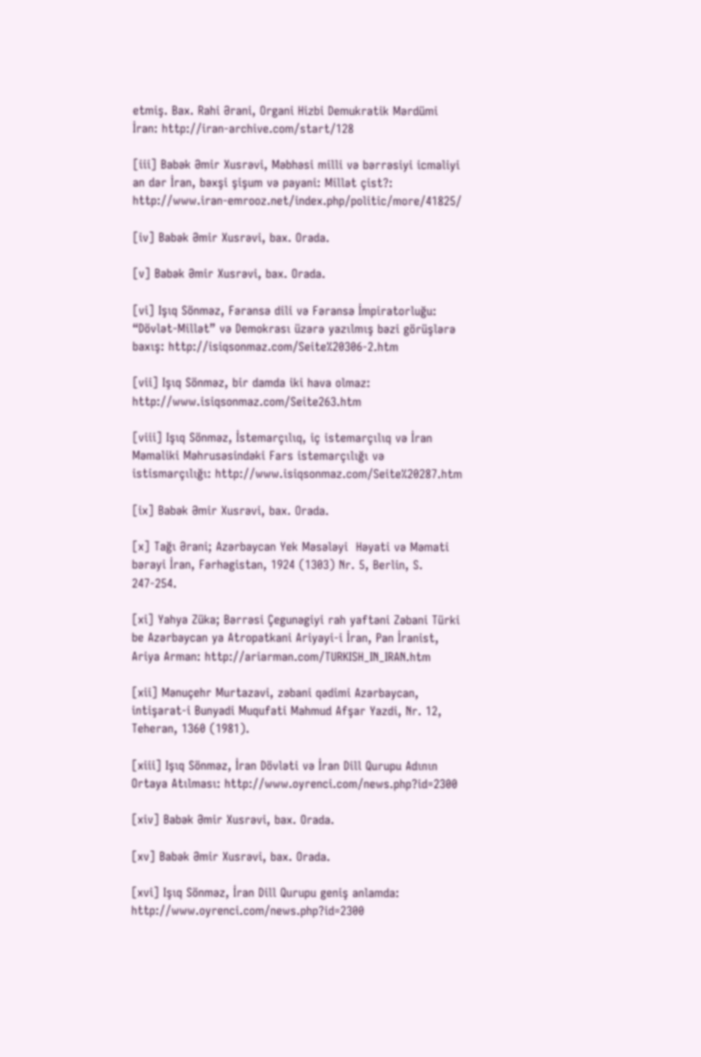etmiş. Bax. Rahi Ərani, Organi Hizbi Demukratik Mərdümi İran: http://iran-archive.com/start/128

[iii] Babək Əmir Xusrəvi, Məbhəsi milli və bərrəsiyi icmaliyi an dər İran, bəxşi şişum və payani: Millət çist?: http://www.iran-emrooz.net/index.php/politic/more/41825/

[iv] Babək Əmir Xusrəvi, bax. Orada.

[v] Babək Əmir Xusrəvi, bax. Orada.

[vi] Işıq Sönməz, Fəransə dili və Fəransə İmpiratorluğu: “Dövlət-Millət” və Demokrası üzərə yazılmış bəzi görüşlərə baxış: http://isiqsonmaz.com/Seite%20306-2.htm

[vii] Işıq Sönməz, bir damda iki hava olmaz: http://www.isiqsonmaz.com/Seite263.htm

[viii] Işıq Sönməz, İstemarçılıq, iç istemarçılıq və İran Məmaliki Məhrusəsindəki Fars istemarçılığı və istismarçılığı: http://www.isiqsonmaz.com/Seite%20287.htm

[ix] Babək Əmir Xusrəvi, bax. Orada.

[x] Tağı Ərani; Azərbaycan Yek Məsələyi  Həyati və Məmati bərayi İran, Fərhəgistan, 1924 (1303) Nr. 5, Berlin, S. 247-254.

[xi] Yahya Züka; Bərrəsi Çegunəgiyi rah yaftəni Zəbani Türki be Azərbaycan ya Atropatkani Ariyayi-i İran, Pan İranist, Ariya Arman: http://ariarman.com/TURKISH_IN_IRAN.htm

[xii] Mənuçehr Murtazavi, zəbani qədimi Azərbaycan, intişarat-i Bunyadi Muqufati Mahmud Afşar Yazdi, Nr. 12, Teheran, 1360 (1981).

[xiii] Işıq Sönməz, İran Dövləti və İran Dill Qurupu Adının Ortaya Atılması: http://www.oyrenci.com/news.php?id=2300

[xiv] Babək Əmir Xusrəvi, bax. Orada.

[xv] Babək Əmir Xusrəvi, bax. Orada.

[xvi] Işıq Sönməz, İran Dill Qurupu geniş anlamda: http://www.oyrenci.com/news.php?id=2300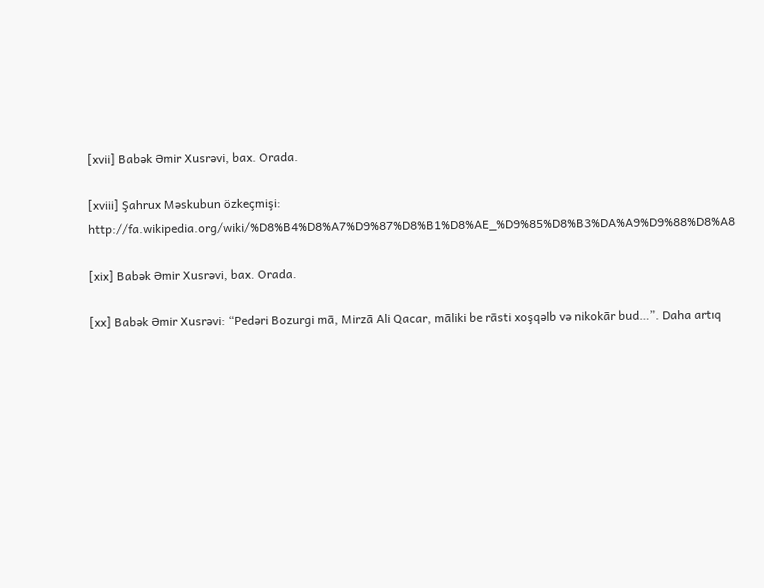[xvii] Babək Əmir Xusrəvi, bax. Orada.

[xviii] Şahrux Məskubun özkeçmişi: http://fa.wikipedia.org/wiki/%D8%B4%D8%A7%D9%87%D8%B1%D8%AE_%D9%85%D8%B3%DA%A9%D9%88%D8%A8

[xix] Babək Əmir Xusrəvi, bax. Orada.

[xx] Babək Əmir Xusrəvi: “Pedəri Bozurgi mā, Mirzā Ali Qacar, māliki be rāsti xoşqəlb və nikokār bud…”. Daha artıq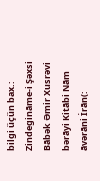bilgi üçün bax.: Zindegināme-i Şəxsi Bābək Əmir Xusrəvi bərāyi Kitābi Nām āvərāni İrān(: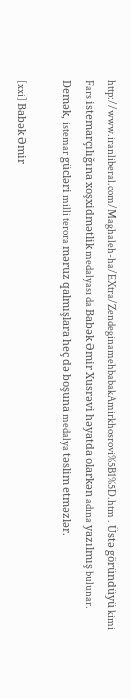http://www.iranliberal.com/Maghaleh-ha/EXtra/ZendeginamehbabakAmirkhosrovi%5B1%5D.htm . Üstə göründüyü kimi Fars istemarçılığına xoşxidmətlik medalyası da Babək Əmir Xusrəvi həyatda olarkən adına yazılmış bulunar. Demək, istemar gücləri milli terora məruz qalmışlara heç də boşuna medalya təslim etməzlər.

[xxi] Babək Əmir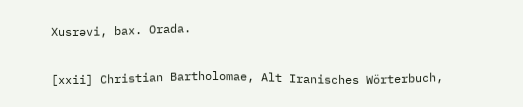Xusrəvi, bax. Orada.

[xxii] Christian Bartholomae, Alt Iranisches Wörterbuch,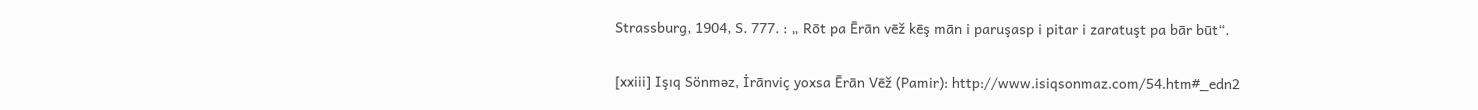Strassburg, 1904, S. 777. : „ Rōt pa Ērān vēž kēş mān i paruşasp i pitar i zaratuşt pa bār būt“.

[xxiii] Işıq Sönməz, İrānviç yoxsa Ērān Vēž (Pamir): http://www.isiqsonmaz.com/54.htm#_edn2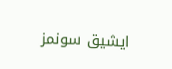ایشیق سونمز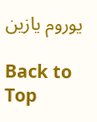یوروم یازین

Back to Top